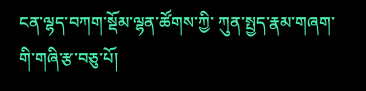ངན་ལྷད་བཀག་སྡོམ་ལྷན་ཚོགས་ཀྱི་ ཀུན་སྤྱད་རྣམ་གཞག་གི་གཞི་རྩ་བཅུ་པོ།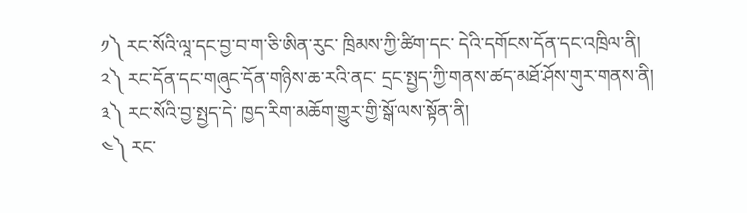༡༽ རང་སོའི་ལཱ་དང་བྱ་བ་ག་ཅི་ཨིན་རུང་ ཁྲིམས་ཀྱི་ཚིག་དང་ དེའི་དགོངས་དོན་དང་འཁྲིལ་ནི།
༢༽ རང་དོན་དང་གཞུང་དོན་གཉིས་ཆ་རའི་ནང་ དྲང་སྤྱད་ཀྱི་གནས་ཚད་མཐོ་ཤོས་གུར་གནས་ནི།
༣༽ རང་སོའི་བྱ་སྤྱད་དེ་ ཁྱད་རིག་མཆོག་གྱུར་གྱི་སྒོ་ལས་སྟོན་ནི།
༤༽ རང་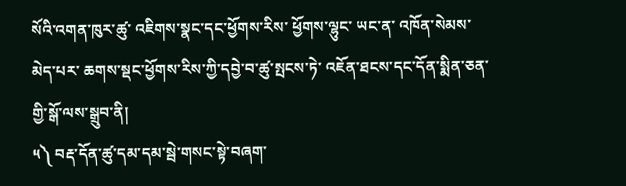སོའི་འགན་ཁུར་ཚུ་ འཇིགས་སྣང་དང་ཕྱོགས་རིས་ ཕྱོགས་ལྷུང་ ཡང་ན་ འཁོན་སེམས་མེད་པར་ ཆགས་སྡང་ཕྱོགས་རིས་ཀྱི་དབྱེ་བ་ཚུ་སྤངས་ཏེ་ འཇོན་ཐངས་དང་དོན་སྨིན་ཅན་གྱི་སྒོ་ལས་སྒྲུབ་ནི།
༥༽ བརྡ་དོན་ཚུ་དམ་དམ་སྦེ་གསང་སྟེ་བཞག་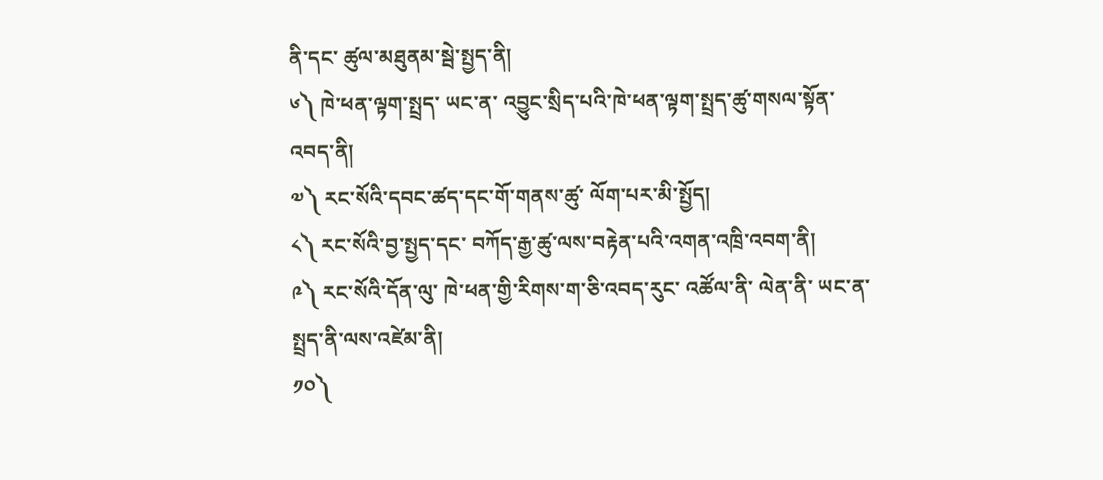ནི་དང་ ཚུལ་མཐུནམ་སྦེ་སྤྱད་ནི།
༦༽ ཁེ་ཕན་ལྟག་སྤྲད་ ཡང་ན་ འབྱུང་སྲིད་པའི་ཁེ་ཕན་ལྟག་སྤྲད་ཚུ་གསལ་སྟོན་འབད་ནི།
༧༽ རང་སོའི་དབང་ཚད་དང་གོ་གནས་ཚུ་ ལོག་པར་མི་སྤྱོད།
༨༽ རང་སོའི་བྱ་སྤྱད་དང་ བཀོད་རྒྱ་ཚུ་ལས་བརྟེན་པའི་འགན་འཁྲི་འབག་ནི།
༩༽ རང་སོའི་དོན་ལུ་ ཁེ་ཕན་གྱི་རིགས་ག་ཅི་འབད་རུང་ འཚོལ་ནི་ ལེན་ནི་ ཡང་ན་སྤྲད་ནི་ལས་འཛེམ་ནི།
༡༠༽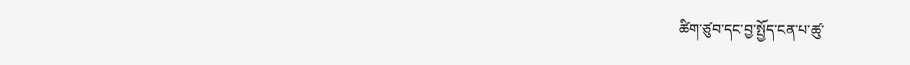ཚིག་ཙུབ་དང་བྱ་སྤྱོད་ངན་པ་ཚུ་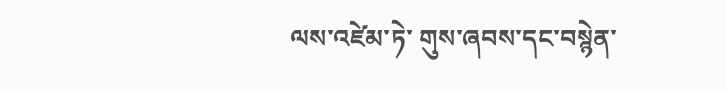ལས་འཛེམ་ཏེ་ གུས་ཞབས་དང་བསྙེན་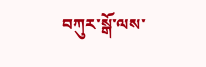བཀུར་སྒོ་ལས་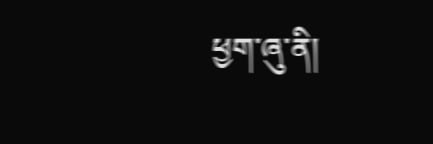ཕྱག་ཞུ་ནི།